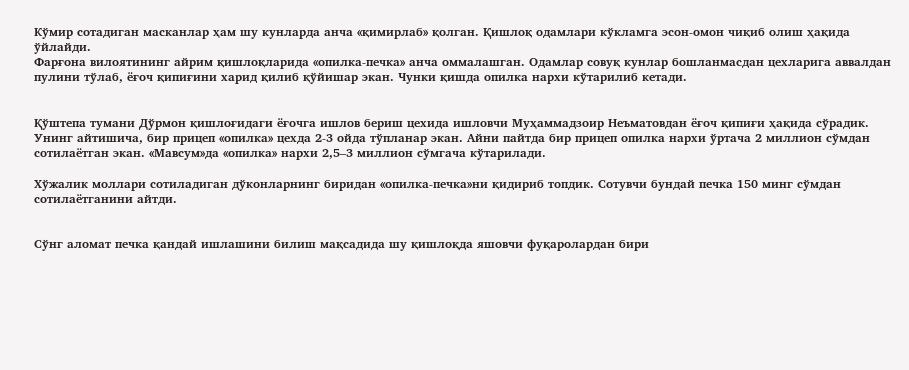Кўмир сотадиган масканлар ҳам шу кунларда анча «қимирлаб» қолган. Қишлоқ одамлари кўкламга эсон-омон чиқиб олиш ҳақида ўйлайди.
Фарғона вилоятининг айрим қишлоқларида «опилка-печка» анча оммалашган. Одамлар совуқ кунлар бошланмасдан цехларига аввалдан пулини тўлаб, ёғоч қипиғини харид қилиб қўйишар экан. Чунки қишда опилка нархи кўтарилиб кетади.


Қўштепа тумани Дўрмон қишлоғидаги ёғочга ишлов бериш цехида ишловчи Муҳаммадзоир Неъматовдан ёғоч қипиғи ҳақида сўрадик. Унинг айтишича, бир прицеп «опилка» цехда 2-3 ойда тўпланар экан. Айни пайтда бир прицеп опилка нархи ўртача 2 миллион сўмдан сотилаётган экан. «Мавсум»да «опилка» нархи 2,5–3 миллион сўмгача кўтарилади.

Хўжалик моллари сотиладиган дўконларнинг биридан «опилка-печка»ни қидириб топдик. Сотувчи бундай печка 150 минг сўмдан сотилаётганини айтди.


Сўнг аломат печка қандай ишлашини билиш мақсадида шу қишлоқда яшовчи фуқаролардан бири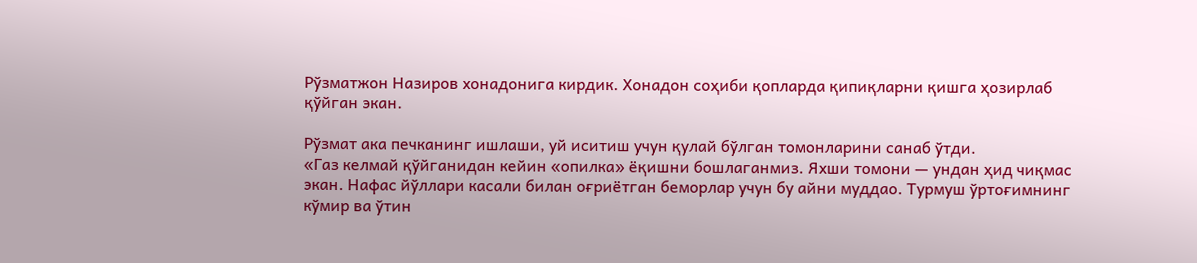Рўзматжон Назиров хонадонига кирдик. Хонадон соҳиби қопларда қипиқларни қишга ҳозирлаб қўйган экан.

Рўзмат ака печканинг ишлаши, уй иситиш учун қулай бўлган томонларини санаб ўтди.
«Газ келмай қўйганидан кейин «опилка» ёқишни бошлаганмиз. Яхши томони — ундан ҳид чиқмас экан. Нафас йўллари касали билан оғриётган беморлар учун бу айни муддао. Турмуш ўртоғимнинг кўмир ва ўтин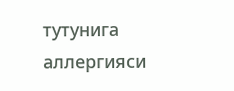тутунига аллергияси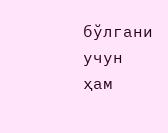бўлгани учун ҳам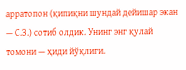арратопон (қипиқни шундай дейишар экан — С.З.) сотиб олдик. Унинг энг қулай томони — ҳиди йўқлиги.